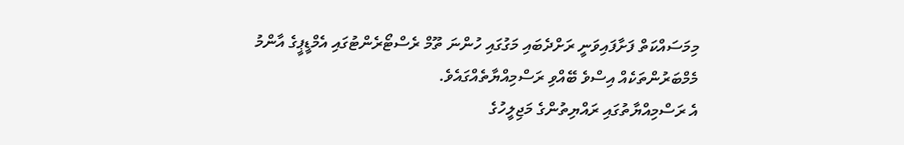މިމަސައްކަތް ފަށާފައިވަނީ ރަށްދެބައި މަގުގައި ހުންނަ ތޫމް ރެސްޓޯރެންޓުގައި އެމްޑީޕީގެ އާންމު މެމްބަރުންތަކެއް އިސްވެ ބޭއްވި ރަސްމިއްޔާތެއްގައެވެ.
އެ ރަސްމިއްޔާތުގައި ރައްޔިތުންގެ މަޖިލީހުގެ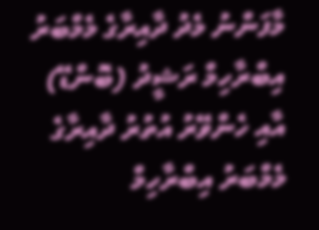މާފަންނު މެދު ދާއިރާގެ މެމްބަރު އިބްރާހިމް ރަޝީދު (ބޮންޑޭ) އާއި ހެންވޭރު އުތުރު ދާއިރާގެ މެމްބަރު އިބްރާހިމް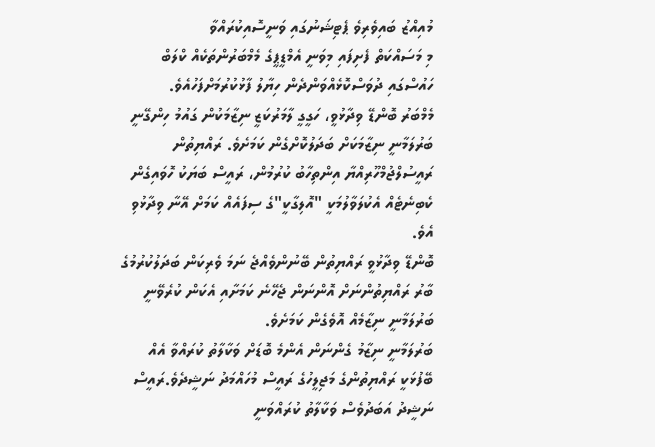މުއިއްޒު ބައިވެރިވެ ޕެޓިޝަނުގައި ވަނީސޮއިކުރައްވާ
މި މަސައްކަތް ފެށިފައި މިވަނީ އެމްޑީޕީގެ މެމްބަރުންތަކެއް ކްލަބް ހައުސްގައި ދުވަސްކޮޅެއްވަންދެން ހިޔާލު ފާޅުކުރުމަށްފަހުއެވެ.
މެމްބަރު ބޮންޑޭ ވިދާޅުވީ، ހަގީގީ ލާމަރުކަޒީ ނިޒާމަކުން ގައުމު ހިންގޭނީ ބަރުލަމާނީ ނިޒާމަކަށް ބަދަލުކޮށްގެން ކަމަށެވެ. ރައްޔިތުން ރައީސުލްޖުމްހޫރިއްޔާ އިންތިހާބު ކުރުމުން، ރައީސް ބަޔަކު ހޮވައިގެން ކެބިނެޓެއް އެކުލަވާލުމަކީ "އޮލިގާކީ"ގެ ސިފައެއް ކަމަށް އޭނާ ވިދާޅުވި އެވެ.
ބޮންޑޭ ވިދާޅުވީ ރައްޔިތުން ބޭނުންވެއްޖެ ނަމަ ވެރިކަން ބަދަލުކުރުމުގެ ބާރު ރައްޔިތުންނަށް އޮންނަން ޖެހޭނެ ކަމަށާއި އެކަން ކުރެވޭނީ ބަރުލަމާނީ ނިޒާމެއް އޮވެގެން ކަމަށެވެ.
ބަރުލަމާނީ ނިޒާމު ގެންނަން އެންމެ ބޮޑަށް ވަކާލާތު ކުރައްވާ އެއް ބޭފުޅަކީ ރައްޔިތުންގެ މަޖިލީހުގެ ރައީސް މުހައްމަދު ނަޝީދެވެ.ރައީސް ނަޝީދު އަބަދުވެސް ވަކާލާތު ކުރައްވަނީ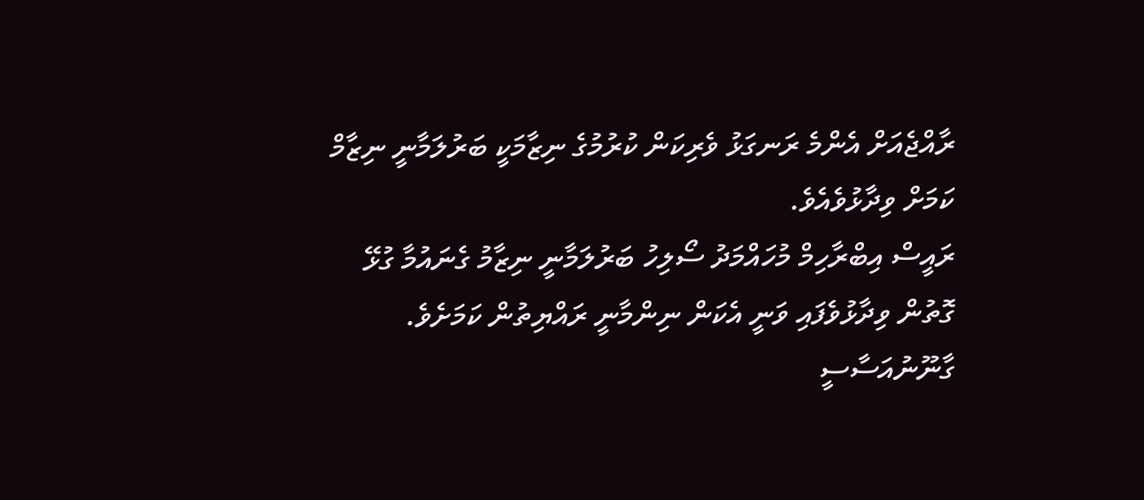ރާއްޖެއަށް އެންމެ ރަނގަޅު ވެރިކަން ކުރުމުގެ ނިޒާމަކީ ބަރުލަމާނީ ނިޒާމް ކަމަށް ވިދާޅުވެއެވެ.
ރައީސް އިބްރާހިމް މުހައްމަދު ސޯލިހު ބަރުލަމާނީ ނިޒާމު ގެނައުމާ ގުޅޭ ގޮތުން ވިދާޅުވެފައި ވަނީ އެކަން ނިންމާނީ ރައްޔިތުން ކަމަށެވެ.
ގާނޫނުއަސާސީ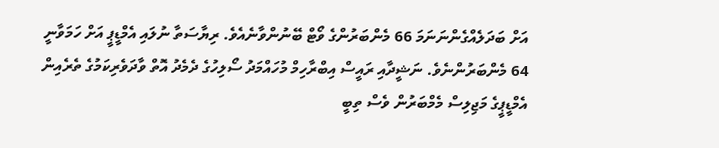އަށް ބަދަލެއްގެންނަނަމަ 66 މެންބަރުންގެ ވޯޓް ބޭނުންވާނެއެވެ. ރިޔާސަތާ ނުލައި އެމްޑީޕީ އަށް ހަމަވާނީ 64 މެންބަރުންނެވެ. ނަޝީދާއި ރައީސް އިބްރާހިމް މުހައްމަދު ސޯލިހުގެ ދެމެދު އޮތް ވާދަވެރިކަމުގެ ތެރެއިން އެމްޑީޕީގެ މަޖިލިސް މެމްބަރުން ވެސް ތިބީ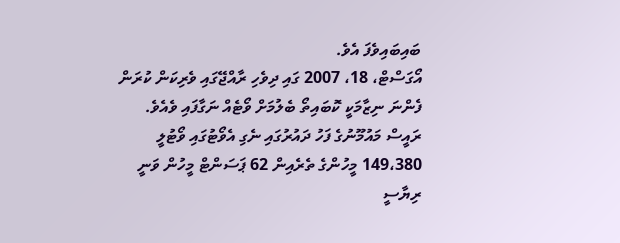ބައިބައިވެފަ އެވެ.
އޯގަސްޓް، 18، 2007 ގައި ދިވެހި ރާއްޖޭގައި ވެރިކަން ކުރަން ފެންނަ ނިޒާމަކީ ކޮބައިތޯ ބެލުމަށް ވޯޓެއް ނަގާފައި ވެއެވެ. ރައީސް މައުމޫނުގެ ފަހު ދައުރުގައި ނެގި އެވޯޓުގައި ވޯޓުލީ 149،380 މީހުންގެ ތެރެއިން 62 ޕަސަންޓް މީހުން ވަނީ ރިޔާސީ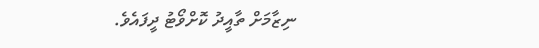ނިޒާމަށް ތާއީދު ކޮށްވޯޓު ދީފައެވެ.